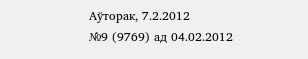Аўторак, 7.2.2012
№9 (9769) ад 04.02.2012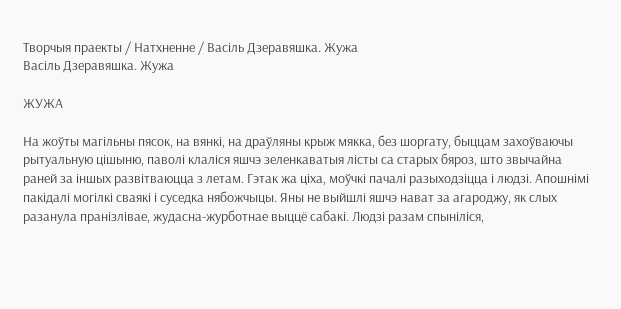Творчыя праекты / Натхненне / Васіль Дзеравяшка. Жужа
Васіль Дзеравяшка. Жужа

ЖУЖА

На жоўты магільны пясок, на вянкі, на драўляны крыж мякка, без шоргату, быццам захоўваючы рытуальную цішыню, паволі клаліся яшчэ зеленкаватыя лісты са старых бяроз, што звычайна раней за іншых развітваюцца з летам. Гэтак жа ціха, моўчкі пачалі разыходзіцца і людзі. Апошнімі пакідалі могілкі сваякі і суседка нябожчыцы. Яны не выйшлі яшчэ нават за агароджу, як слых разанула пранізлівае, жудасна-журботнае выццё сабакі. Людзі разам спыніліся,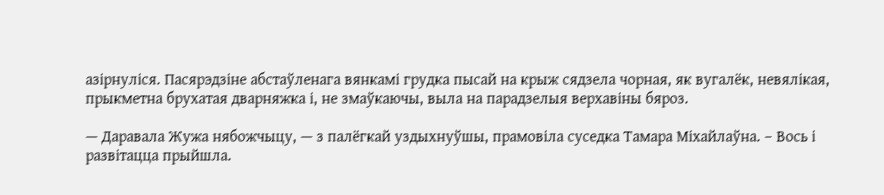азірнуліся. Пасярэдзіне абстаўленага вянкамі грудка пысай на крыж сядзела чорная, як вугалёк, невялікая, прыкметна брухатая дварняжка і, не змаўкаючы, выла на парадзелыя верхавіны бяроз.

— Даравала Жужа нябожчыцу, — з палёгкай уздыхнуўшы, прамовіла суседка Тамара Міхайлаўна. – Вось і развітацца прыйшла.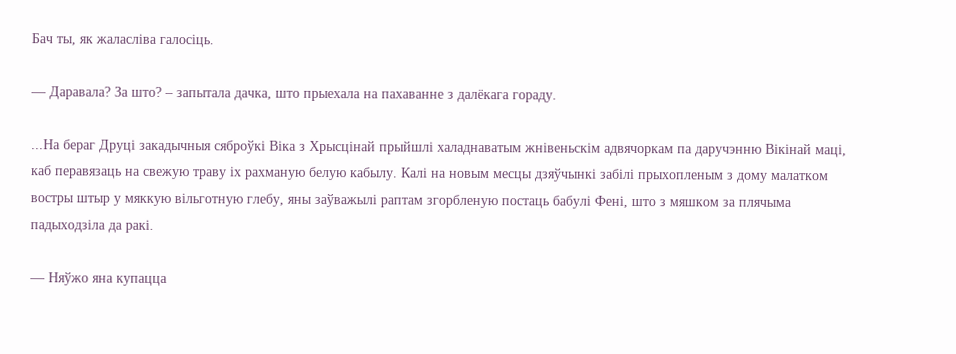Бач ты, як жаласліва галосіць.

— Даравала? За што? – запытала дачка, што прыехала на пахаванне з далёкага гораду.

...На бераг Друці закадычныя сяброўкі Віка з Хрысцінай прыйшлі халаднаватым жнівеньскім адвячоркам па даручэнню Вікінай маці, каб перавязаць на свежую траву іх рахманую белую кабылу. Калі на новым месцы дзяўчынкі забілі прыхопленым з дому малатком востры штыр у мяккую вільготную глебу, яны заўважылі раптам згорбленую постаць бабулі Фені, што з мяшком за плячыма падыходзіла да ракі.

— Няўжо яна купацца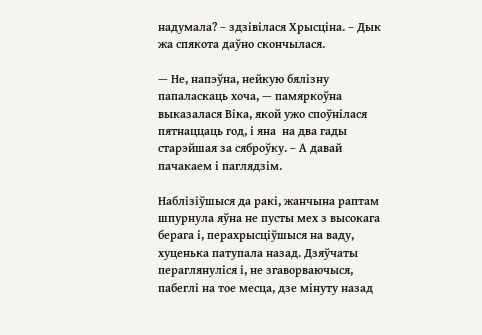надумала? – здзівілася Хрысціна. – Дык жа спякота даўно скончылася.

— Не, напэўна, нейкую бялізну папаласкаць хоча, — памяркоўна выказалася Віка, якой ужо споўнілася пятнаццаць год, і яна  на два гады старэйшая за сяброўку. – А давай пачакаем і паглядзім.

Наблізіўшыся да ракі, жанчына раптам шпурнула яўна не пусты мех з высокага берага і, перахрысціўшыся на ваду, хуценька патупала назад. Дзяўчаты пераглянуліся і, не згаворваючыся, пабеглі на тое месца, дзе мінуту назад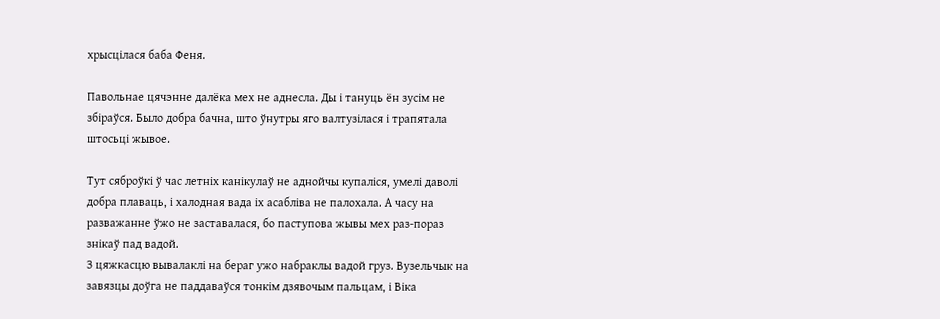хрысцілася баба Феня.

Павольнае цячэнне далёка мех не аднесла. Ды і тануць ён зусім не збіраўся. Было добра бачна, што ўнутры яго валтузілася і трапятала штосьці жывое.

Тут сяброўкі ў час летніх канікулаў не аднойчы купаліся, умелі даволі добра плаваць, і халодная вада іх асабліва не палохала. А часу на разважанне ўжо не заставалася, бо паступова жывы мех раз-пораз знікаў пад вадой.
З цяжкасцю вывалаклі на бераг ужо набраклы вадой груз. Вузельчык на завязцы доўга не паддаваўся тонкім дзявочым пальцам, і Віка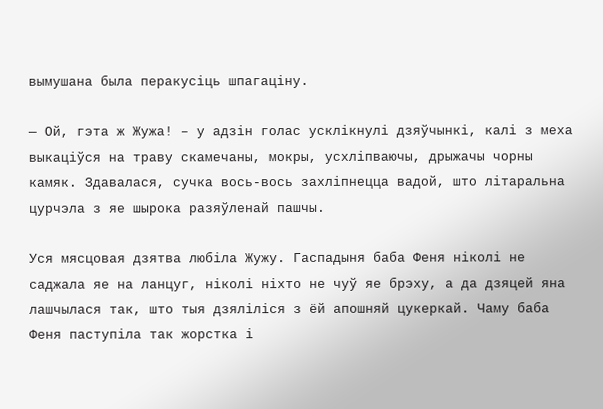вымушана была перакусіць шпагаціну.

— Ой, гэта ж Жужа! – у адзін голас усклікнулі дзяўчынкі, калі з меха выкаціўся на траву скамечаны, мокры, усхліпваючы, дрыжачы чорны камяк. Здавалася, сучка вось-вось захліпнецца вадой, што літаральна цурчэла з яе шырока разяўленай пашчы.

Уся мясцовая дзятва любіла Жужу. Гаспадыня баба Феня ніколі не саджала яе на ланцуг, ніколі ніхто не чуў яе брэху, а да дзяцей яна лашчылася так, што тыя дзяліліся з ёй апошняй цукеркай. Чаму баба Феня паступіла так жорстка і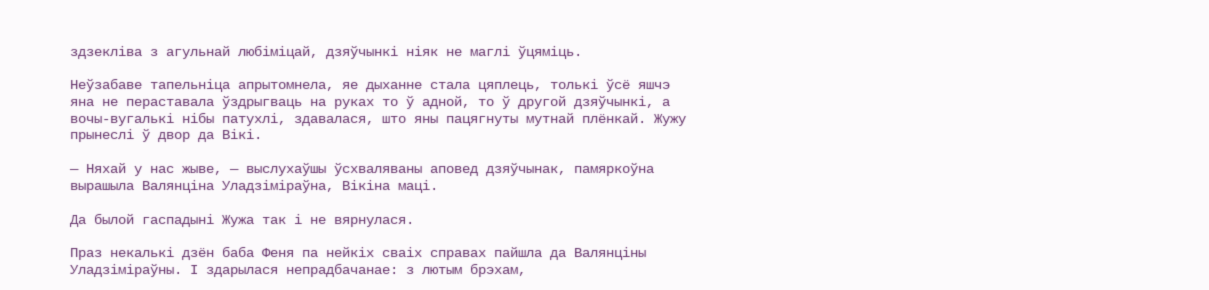здзекліва з агульнай любіміцай, дзяўчынкі ніяк не маглі ўцяміць.

Неўзабаве тапельніца апрытомнела, яе дыханне стала цяплець, толькі ўсё яшчэ яна не пераставала ўздрыгваць на руках то ў адной, то ў другой дзяўчынкі, а вочы-вугалькі нібы патухлі, здавалася, што яны пацягнуты мутнай плёнкай. Жужу прынеслі ў двор да Вікі.

— Няхай у нас жыве, — выслухаўшы ўсхваляваны аповед дзяўчынак, памяркоўна вырашыла Валянціна Уладзіміраўна, Вікіна маці.

Да былой гаспадыні Жужа так і не вярнулася.

Праз некалькі дзён баба Феня па нейкіх сваіх справах пайшла да Валянціны Уладзіміраўны. І здарылася непрадбачанае: з лютым брэхам,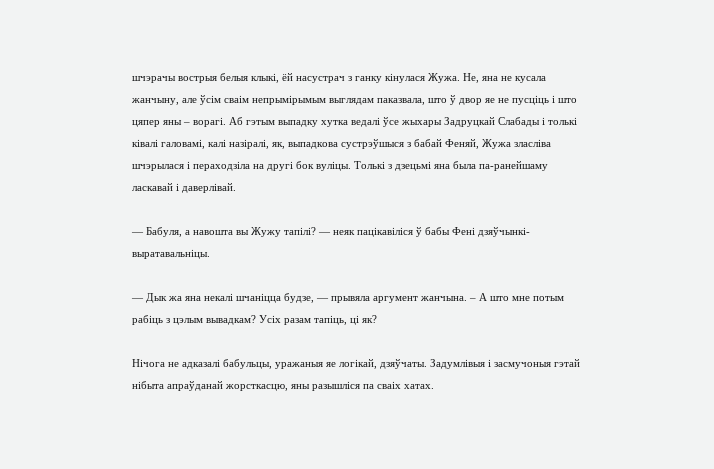шчэрачы вострыя белыя клыкі, ёй насустрач з ганку кінулася Жужа. Не, яна не кусала жанчыну, але ўсім сваім непрымірымым выглядам паказвала, што ў двор яе не пусціць і што цяпер яны – ворагі. Аб гэтым выпадку хутка ведалі ўсе жыхары Задруцкай Слабады і толькі ківалі галовамі, калі назіралі, як, выпадкова сустрэўшыся з бабай Феняй, Жужа зласліва шчэрылася і пераходзіла на другі бок вуліцы. Толькі з дзецьмі яна была па-ранейшаму ласкавай і даверлівай.

— Бабуля, а навошта вы Жужу тапілі? — неяк пацікавіліся ў бабы Фені дзяўчынкі-выратавальніцы.

— Дык жа яна некалі шчаніцца будзе, — прывяла аргумент жанчына. – А што мне потым рабіць з цэлым вывадкам? Усіх разам тапіць, ці як?

Нічога не адказалі бабульцы, уражаныя яе логікай, дзяўчаты. Задумлівыя і засмучоныя гэтай нібыта апраўданай жорсткасцю, яны разышліся па сваіх хатах.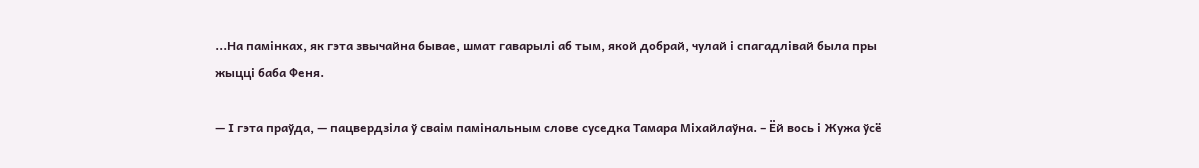...На памінках, як гэта звычайна бывае, шмат гаварылі аб тым, якой добрай, чулай і спагадлівай была пры жыцці баба Феня.

— І гэта праўда, — пацвердзіла ў сваім памінальным слове суседка Тамара Міхайлаўна. – Ёй вось і Жужа ўсё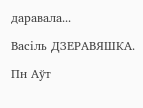даравала...

Васіль ДЗЕРАВЯШКА.

Пн Аўт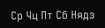Ср Чц Пт Сб Нядз